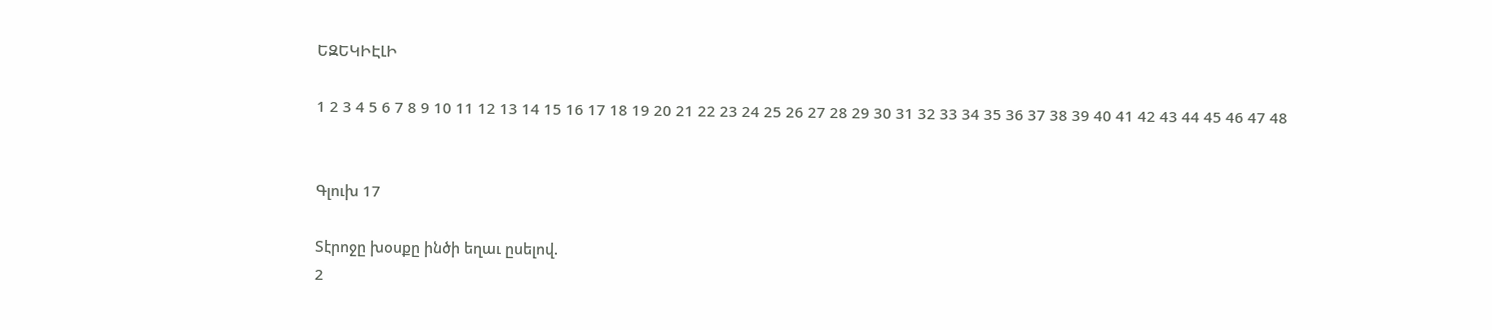ԵԶԵԿԻԷԼԻ

1 2 3 4 5 6 7 8 9 10 11 12 13 14 15 16 17 18 19 20 21 22 23 24 25 26 27 28 29 30 31 32 33 34 35 36 37 38 39 40 41 42 43 44 45 46 47 48


Գլուխ 17

Տէրոջը խօսքը ինծի եղաւ ըսելով.
2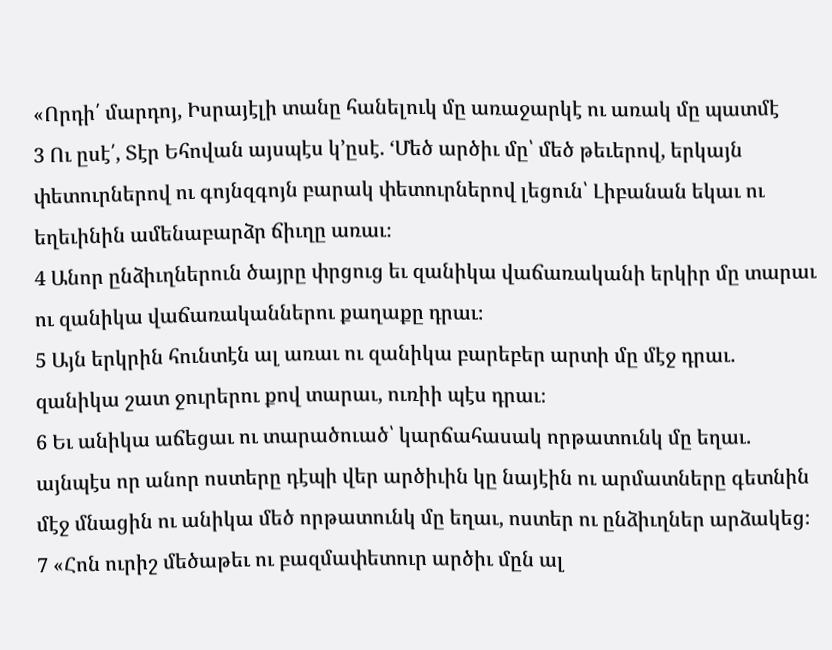«Որդի՛ մարդոյ, Իսրայէլի տանը հանելուկ մը առաջարկէ ու առակ մը պատմէ
3 Ու ըսէ՛, Տէր Եհովան այսպէս կ’ըսէ. ‘Մեծ արծիւ մը՝ մեծ թեւերով, երկայն փետուրներով ու գոյնզգոյն բարակ փետուրներով լեցուն՝ Լիբանան եկաւ ու եղեւինին ամենաբարձր ճիւղը առաւ։
4 Անոր ընձիւղներուն ծայրը փրցուց եւ զանիկա վաճառականի երկիր մը տարաւ ու զանիկա վաճառականներու քաղաքը դրաւ։
5 Այն երկրին հունտէն ալ առաւ ու զանիկա բարեբեր արտի մը մէջ դրաւ. զանիկա շատ ջուրերու քով տարաւ, ուռիի պէս դրաւ։
6 Եւ անիկա աճեցաւ ու տարածուած՝ կարճահասակ որթատունկ մը եղաւ. այնպէս որ անոր ոստերը դէպի վեր արծիւին կը նայէին ու արմատները գետնին մէջ մնացին ու անիկա մեծ որթատունկ մը եղաւ, ոստեր ու ընձիւղներ արձակեց։
7 «Հոն ուրիշ մեծաթեւ ու բազմափետուր արծիւ մըն ալ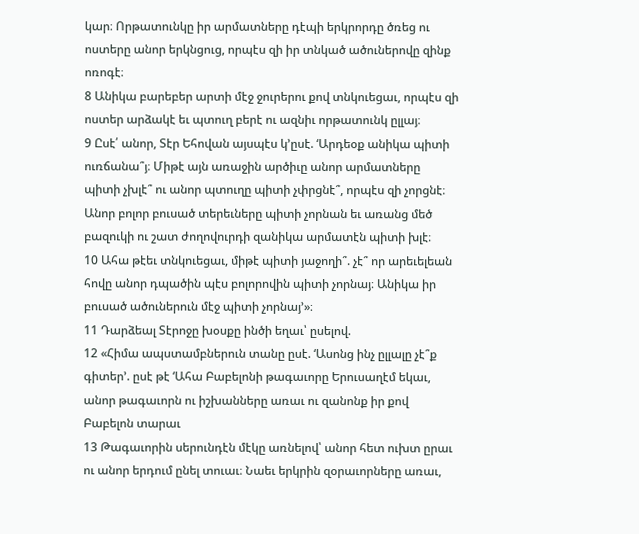կար։ Որթատունկը իր արմատները դէպի երկրորդը ծռեց ու ոստերը անոր երկնցուց, որպէս զի իր տնկած ածուներովը զինք ոռոգէ։
8 Անիկա բարեբեր արտի մէջ ջուրերու քով տնկուեցաւ, որպէս զի ոստեր արձակէ եւ պտուղ բերէ ու ազնիւ որթատունկ ըլլայ։
9 Ըսէ՛ անոր, Տէր Եհովան այսպէս կ’ըսէ. ‘Արդեօք անիկա պիտի ուռճանա՞յ։ Միթէ այն առաջին արծիւը անոր արմատները պիտի չխլէ՞ ու անոր պտուղը պիտի չփրցնէ՞, որպէս զի չորցնէ։ Անոր բոլոր բուսած տերեւները պիտի չորնան եւ առանց մեծ բազուկի ու շատ ժողովուրդի զանիկա արմատէն պիտի խլէ։
10 Ահա թէեւ տնկուեցաւ, միթէ պիտի յաջողի՞. չէ՞ որ արեւելեան հովը անոր դպածին պէս բոլորովին պիտի չորնայ։ Անիկա իր բուսած ածուներուն մէջ պիտի չորնայ’»։
11 Դարձեալ Տէրոջը խօսքը ինծի եղաւ՝ ըսելով.
12 «Հիմա ապստամբներուն տանը ըսէ. ‘Ասոնց ինչ ըլլալը չէ՞ք գիտեր’. ըսէ թէ ‘Ահա Բաբելոնի թագաւորը Երուսաղէմ եկաւ, անոր թագաւորն ու իշխանները առաւ ու զանոնք իր քով Բաբելոն տարաւ
13 Թագաւորին սերունդէն մէկը առնելով՝ անոր հետ ուխտ ըրաւ ու անոր երդում ընել տուաւ։ Նաեւ երկրին զօրաւորները առաւ,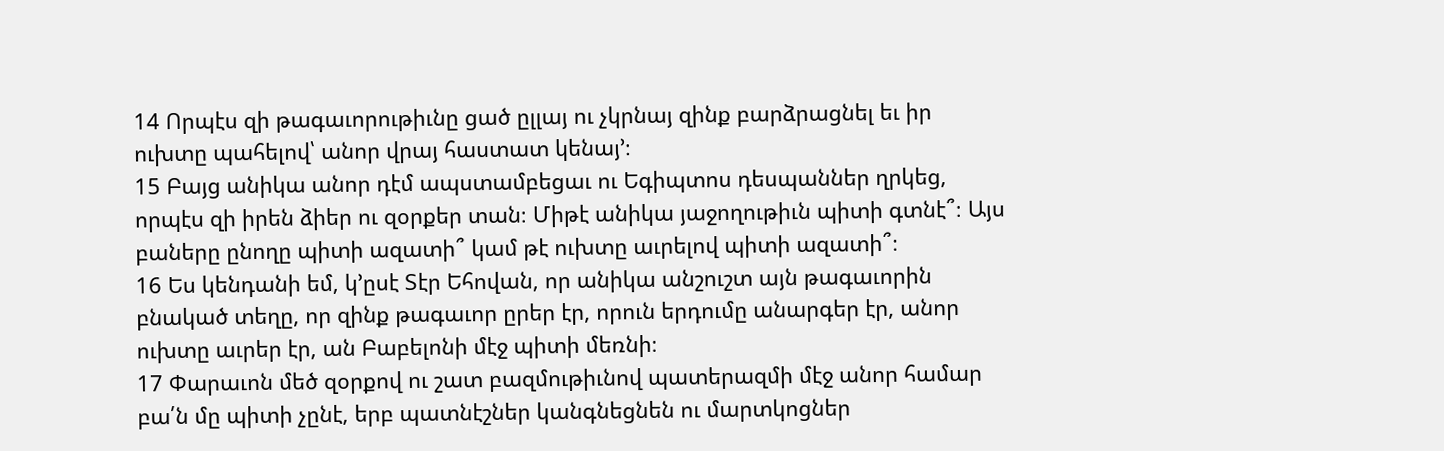14 Որպէս զի թագաւորութիւնը ցած ըլլայ ու չկրնայ զինք բարձրացնել եւ իր ուխտը պահելով՝ անոր վրայ հաստատ կենայ’։
15 Բայց անիկա անոր դէմ ապստամբեցաւ ու Եգիպտոս դեսպաններ ղրկեց, որպէս զի իրեն ձիեր ու զօրքեր տան։ Միթէ անիկա յաջողութիւն պիտի գտնէ՞։ Այս բաները ընողը պիտի ազատի՞ կամ թէ ուխտը աւրելով պիտի ազատի՞։
16 Ես կենդանի եմ, կ’ըսէ Տէր Եհովան, որ անիկա անշուշտ այն թագաւորին բնակած տեղը, որ զինք թագաւոր ըրեր էր, որուն երդումը անարգեր էր, անոր ուխտը աւրեր էր, ան Բաբելոնի մէջ պիտի մեռնի։
17 Փարաւոն մեծ զօրքով ու շատ բազմութիւնով պատերազմի մէջ անոր համար բա՛ն մը պիտի չընէ, երբ պատնէշներ կանգնեցնեն ու մարտկոցներ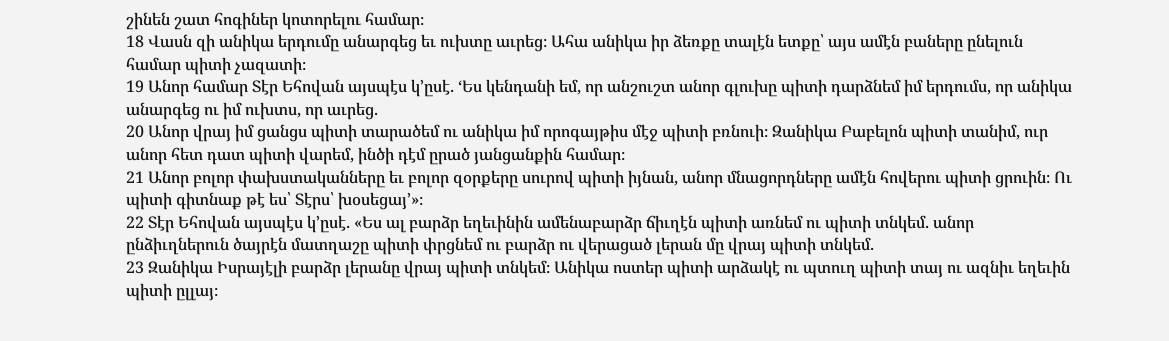շինեն շատ հոգիներ կոտորելու համար։
18 Վասն զի անիկա երդումը անարգեց եւ ուխտը աւրեց։ Ահա անիկա իր ձեռքը տալէն ետքը՝ այս ամէն բաները ընելուն համար պիտի չազատի։
19 Անոր համար Տէր Եհովան այսպէս կ’ըսէ. ‘Ես կենդանի եմ, որ անշուշտ անոր գլուխը պիտի դարձնեմ իմ երդումս, որ անիկա անարգեց ու իմ ուխտս, որ աւրեց.
20 Անոր վրայ իմ ցանցս պիտի տարածեմ ու անիկա իմ որոգայթիս մէջ պիտի բռնուի։ Զանիկա Բաբելոն պիտի տանիմ, ուր անոր հետ դատ պիտի վարեմ, ինծի դէմ ըրած յանցանքին համար։
21 Անոր բոլոր փախստականները եւ բոլոր զօրքերը սուրով պիտի իյնան, անոր մնացորդները ամէն հովերու պիտի ցրուին։ Ու պիտի գիտնաք թէ ես՝ Տէրս՝ խօսեցայ’»։
22 Տէր Եհովան այսպէս կ’ըսէ. «Ես ալ բարձր եղեւինին ամենաբարձր ճիւղէն պիտի առնեմ ու պիտի տնկեմ. անոր ընձիւղներուն ծայրէն մատղաշը պիտի փրցնեմ ու բարձր ու վերացած լերան մը վրայ պիտի տնկեմ.
23 Զանիկա Իսրայէլի բարձր լերանը վրայ պիտի տնկեմ։ Անիկա ոստեր պիտի արձակէ ու պտուղ պիտի տայ ու ազնիւ եղեւին պիտի ըլլայ։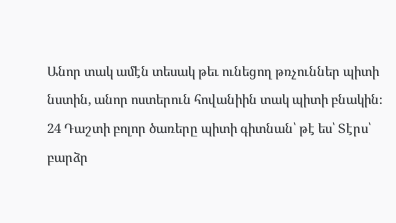Անոր տակ ամէն տեսակ թեւ ունեցող թռչուններ պիտի նստին, անոր ոստերուն հովանիին տակ պիտի բնակին։
24 Դաշտի բոլոր ծառերը պիտի գիտնան՝ թէ ես՝ Տէրս՝ բարձր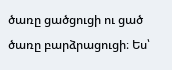ծառը ցածցուցի ու ցած ծառը բարձրացուցի։ Ես՝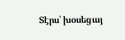Տէրս՝ խօսեցայ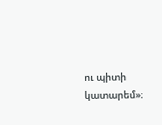ու պիտի կատարեմ»։